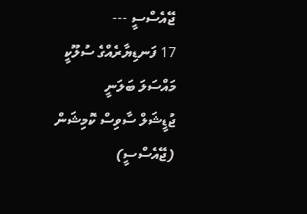ޖޭއެސްސީ ---
17 ފަނޑިޔާރެއްގެ ސުލޫކީ މައްސަލަ ބަލަނީ
ޖުޑީޝަލް ސާވިސް ކޮމިޝަން (ޖޭއެސްސީ)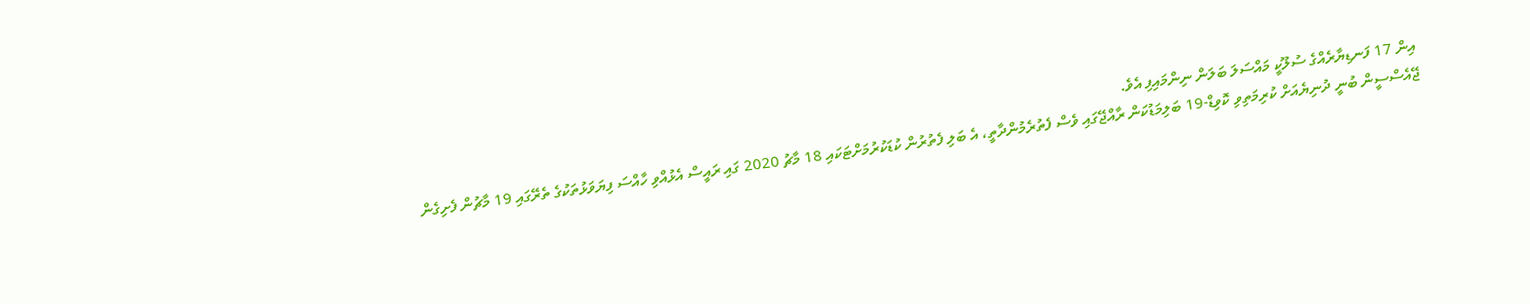އިން 17 ފަނޑިޔާރެއްގެ ސުލޫކީ މައްސަލަ ބަލަން ނިންމައިފި އެވެ.
ޖޭއެސްސީން ބުނީ ދުނިޔެއަށް ކުރިމަތިވި ކޮވިޑް-19 ބަލިމަޑުކަން ރާއްޖޭގައި ވެސް ފެތުރެމުންދާތީ، އެ ބަލި ފެތުރުން ކުޑަކުރުމަށްޓަކައި 18 މާޗު 2020 ގައި ރައީސް އެޅުއްވި ހާއްސަ ފިޔަވަޅުތަކުގެ ތެރޭގައި 19 މާޗުން ފެށިގެން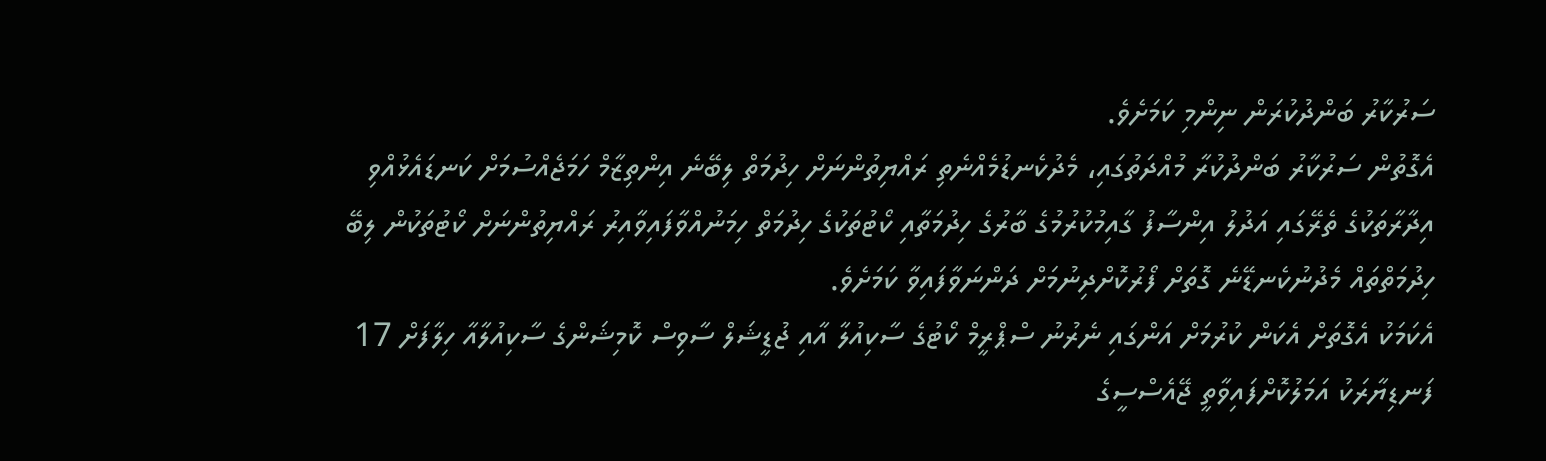ސަރުކާރު ބަންދުކުރަން ނިންމި ކަމަށެވެ.
އެގޮތުން ސަރުކާރު ބަންދުކުރާ މުއްދަތުގައި، މެދުކެނޑުމެއްނެތި ރައްޔިތުންނަށް ހިދުމަތް ލިބޭނެ އިންތިޒާމް ހަމަޖެއްސުމަށް ކަނޑައެޅުއްވި އިދާރާތަކުގެ ތެރޭގައި އަދުލު އިންސާފު ގާއިމުކުރުމުގެ ބާރުގެ ހިދުމަތާއި ކޯޓުތަކުގެ ހިދުމަތް ހިމަނުއްވާފައިވާއިރު ރައްޔިތުންނަށް ކޯޓުތަކުން ލިބޭ ހިދުމަތްތައް މެދުނުކެނޑޭނެ ގޮތަށް ފޯރުކޮށްދިނުމަށް ދަންނަވާފައިވާ ކަމަށެވެ.
އެކަމަކު އެގޮތަށް އެކަން ކުރުމަށް އަންގައި ނެރުނު ސްޕްރީމް ކޯޓުގެ ސާކިއުލާ އާއި ޖުޑީޝަލް ސާވިސް ކޮމިޝަންގެ ސާކިއުލާއާ ހިލާފަށް 17 ފަނޑިޔާރަކު އަމަލުކޮށްފައިވާތީ ޖޭއެސްސީގެ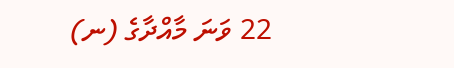22 ވަނަ މާއްދާގެ (ނ)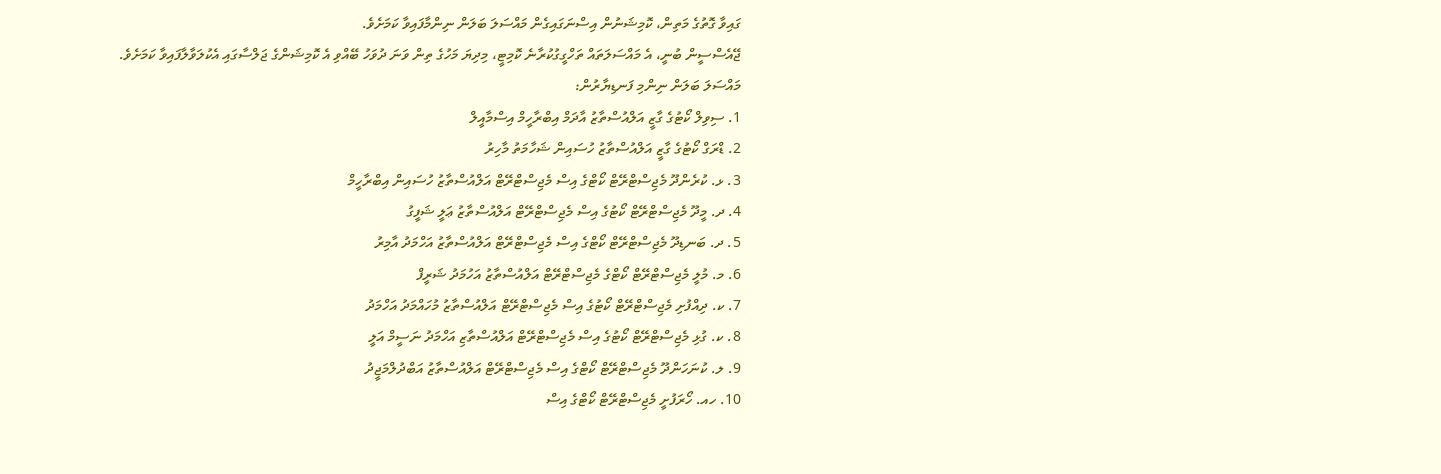ގައިވާ ގޮތުގެ މަތިން، ކޮމިޝަނުން އިސްނަގައިގެން މައްސަލަ ބަލަން ނިންމާފައިވާ ކަމަށެވެ.
ޖޭއެސްސީން ބުނީ، އެ މައްސަލަތައް ތަހްގީގުކުރާނެ ކޮމިޓީ، މިދިޔަ މަހުގެ ތިން ވަނަ ދުވަހު ބޭއްވި އެ ކޮމިޝަންގެ ޖަލްސާގައި އެކުލަވާލާފައިވާ ކަމަށެވެ.
މައްސަލަ ބަލަން ނިންމި ފަނޑިޔާރުން:
1. ސިވިލް ކޯޓުގެ ގާޒީ އަލްއުސްތާޒު އާދަމް އިބްރާހީމް އިސްމާއީލް
2. ޑްރަގް ކޯޓުގެ ގާޒީ އަލްއުސްތާޒު ހުސައިން ޝަހާމަތު މާހިރު
3. ޅ. ކުރެންދޫ މެޖިސްޓްރޭޓް ކޯޓްގެ އިސް މެޖިސްޓްރޭޓް އަލްއުސްތާޒު ހުސައިން އިބްރާހީމް
4. ދ. މީދޫ މެޖިސްޓްރޭޓް ކޯޓުގެ އިސް މެޖިސްޓްރޭޓް އަލްއުސްތާޒު ޢަލީ ޝަފީގު
5. ދ. ބަނޑިދޫ މެޖިސްޓްރޭޓް ކޯޓްގެ އިސް މެޖިސްޓްރޭޓް އަލްއުސްތާޒު އަހްމަދު އާމިރު
6. މ. މުލީ މެޖިސްޓްރޭޓް ކޯޓްގެ މެޖިސްޓްރޭޓް އަލްއުސްތާޒު އަހުމަދު ޝަރީފް
7. ކ. ދިއްފުށި މެޖިސްޓްރޭޓް ކޯޓުގެ އިސް މެޖިސްޓްރޭޓް އަލްއުސްތާޒު މުހައްމަދު އަހްމަދު
8. ކ. ގުޅި މެޖިސްޓްރޭޓް ކޯޓުގެ އިސް މެޖިސްޓްރޭޓް އަލްއުސްތާޒި އަހްމަދު ނަސީމް އަލީ
9. ލ. ކުނަހަންދޫ މެޖިސްޓްރޭޓް ކޯޓްގެ އިސް މެޖިސްޓްރޭޓް އަލްއުސްތާޒު އަބްދުލްމަޖީދު
10. ހއ. ހޯރަފުށީ މެޖިސްޓްރޭޓް ކޯޓްގެ އިސް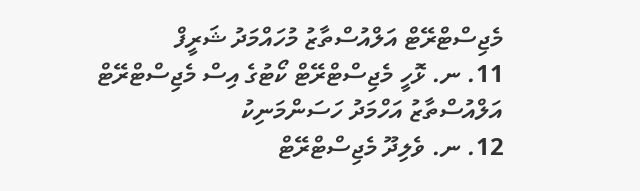މެޖިސްޓްރޭޓް އަލްއުސްތާޒު މުހައްމަދު ޝަރީފް
11. ނ. ޅޮހީ މެޖިސްޓްރޭޓް ކޯޓުގެ އިސް މެޖިސްޓްރޭޓް އަލްއުސްތާޒު އަހްމަދު ހަސަންމަނިކު
12. ނ. ވެލިދޫ މެޖިސްޓްރޭޓް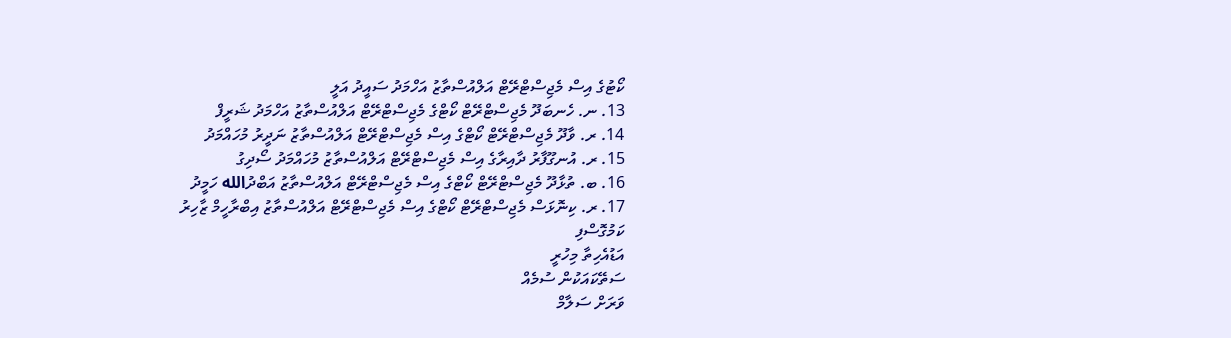ކޯޓުގެ އިސް މެޖިސްޓްރޭޓް އަލްއުސްތާޒު އަހްމަދު ސައީދު އަލީ
13. ނ. ހެނބަދޫ މެޖިސްޓްރޭޓް ކޯޓްގެ މެޖިސްޓްރޭޓް އަލްއުސްތާޒު އަހްމަދު ޝަރީފް
14. ރ. ވާދޫ މެޖިސްޓްރޭޓް ކޯޓްގެ އިސް މެޖިސްޓްރޭޓް އަލްއުސްތާޒު ނަދީރު މުހައްމަދު
15. ރ. އުނގޫފާރު ދާއިރާގެ އިސް މެޖިސްޓްރޭޓް އަލްއުސްތާޒު މުހައްމަދު ސޯދިގު
16. ބ. ތުޅާދޫ މެޖިސްޓްރޭޓް ކޯޓްގެ އިސް މެޖިސްޓްރޭޓް އަލްއުސްތާޒު އަބްދުالله ހަމީދު
17. ރ. ކިނޮޅަސް މެޖިސްޓްރޭޓް ކޯޓްގެ އިސް މެޖިސްޓްރޭޓް އަލްއުސްތާޒު އިބްރާހީމް ޒާހިރު
ކަމުގޮސްފި
އަޑުއެހިތާ މިހުރީ
ސަތޭކައަކުން ސުމެއް
ވަރަށް ސަލާމް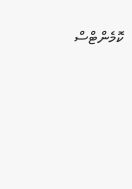ކޮމެންޓްސް